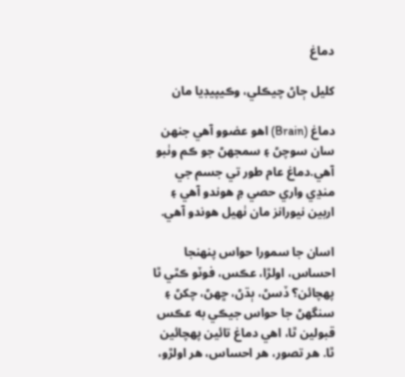دماغ

کليل ڄاڻ چيڪلي، وڪيپيڊيا مان

دماغ (Brain) اهو عضوو آهي جنهن سان سوچڻ ۽ سمجهڻ جو ڪم وٺبو آهي.دماغ عام طور تي جسم جي منڍي واري حصي ۾ هوندو آهي ۽ اربين نيورانز مان ٺهيل هوندو آهي.

اسان جا سمورا حواس پنهنجا احساس، اولڙا، عڪس، فوٽو ڪٿي ٿا پهچائن؟ ڏسڻ، ٻڌڻ، ڇهڻ، چکڻ ۽ سنگهڻ جا حواس جيڪي به عڪس قبولين ٿا، اهي دماغ تائين پهچائين ٿا. هر تصور، هر احساس، هر اولڙو،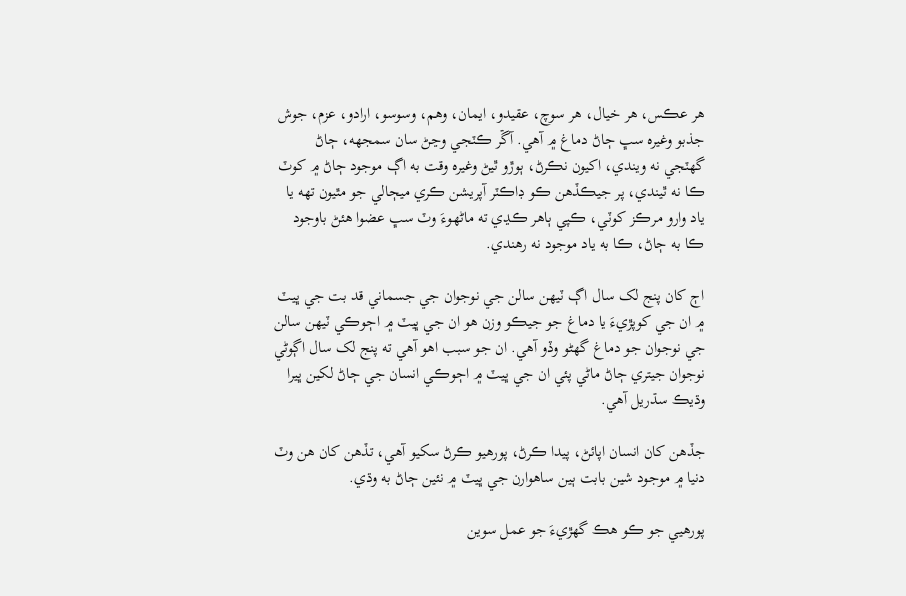هر عڪس، هر خيال، هر سوچ، عقيدو، ايمان، وهم، وسوسو، ارادو، عزم، جوش جذبو وغيره سڀ ڄاڻ دماغ ۾ آهي. آڱر ڪٽجي وڃڻ سان سمجهه، ڄاڻ گهٽجي نه ويندي، اکيون نڪرڻ، ٻوڙو ٿيڻ وغيره وقت به اڳ موجود ڄاڻ ۾ کوٽ ڪا نه ٿيندي، پر جيڪڏهن ڪو ڊاڪٽر آپريشن ڪري ميڄالي جو مٿيون تهه يا ياد وارو مرڪز کوٽي، ڪپي ٻاهر ڪڍي ته ماڻهوءَ وٽ سڀ عضوا هئڻ باوجود ڪا به ڄاڻ، ڪا به ياد موجود نه رهندي.

اڄ کان پنج لک سال اڳ ٽيهن سالن جي نوجوان جي جسماني قد بت جي ڀيٽ ۾ ان جي کوپڙيءَ يا دماغ جو جيڪو وزن هو ان جي ڀيٽ ۾ اڄوڪي ٽيهن سالن جي نوجوان جو دماغ گهڻو وڏو آهي. ان جو سبب اهو آهي ته پنج لک سال اڳوڻي نوجوان جيتري ڄاڻ ماڻي پئي ان جي ڀيٽ ۾ اڄوڪي انسان جي ڄاڻ لکين ڀيرا وڌيڪ سڌريل آهي.

جڏهن کان انسان اپائڻ، پيدا ڪرڻ، پورهيو ڪرڻ سکيو آهي، تڏهن کان هن وٽ دنيا ۾ موجود شين بابت ٻين ساهوارن جي ڀيٽ ۾ نئين ڄاڻ به وڌي.

پورهيي جو ڪو هڪ گهڙيءَ جو عمل سوين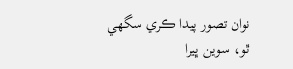نوان تصور پيدا ڪري سگهي ٿو، سوين ڀيرا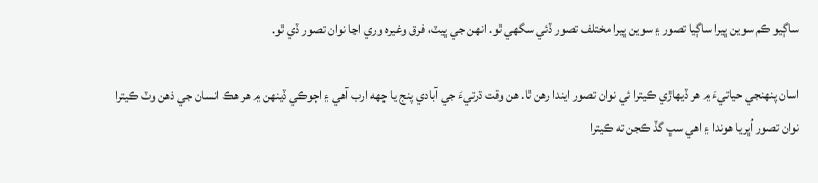ساڳيو ڪم سوين ڀيرا ساڳيا تصور ۽ سوين ڀيرا مختلف تصور ڏئي سگهي ٿو. انهن جي ڀيٽ، فرق وغيره وري اڃا نوان تصور ڏي ٿو.

اسان پنهنجي حياتيءَ ۾ هر ڏيهاڙي ڪيترا ئي نوان تصور ايندا رهن ٿا. هن وقت ڌرتيءَ جي آبادي پنج يا ڇهه ارب آهي ۽ اڄوڪي ڏينهن ۾ هر هڪ انسان جي ذهن وٽ ڪيترا نوان تصور اُڀريا هوندا ۽ اهي سڀ گڏ ڪجن ته ڪيترا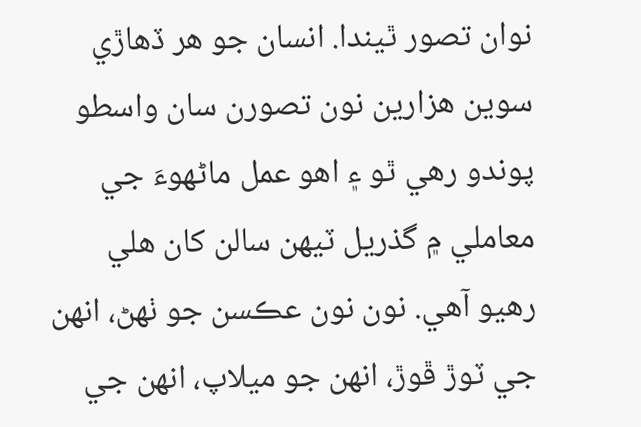نوان تصور ٿيندا. انسان جو هر ڏهاڙي سوين هزارين نون تصورن سان واسطو پوندو رهي ٿو ۽ اهو عمل ماڻهوءَ جي معاملي ۾ گذريل ٽيهن سالن کان هلي رهيو آهي. نون نون عڪسن جو ٺهڻ، انهن جي ٽوڙ ڦوڙ، انهن جو ميلاپ، انهن جي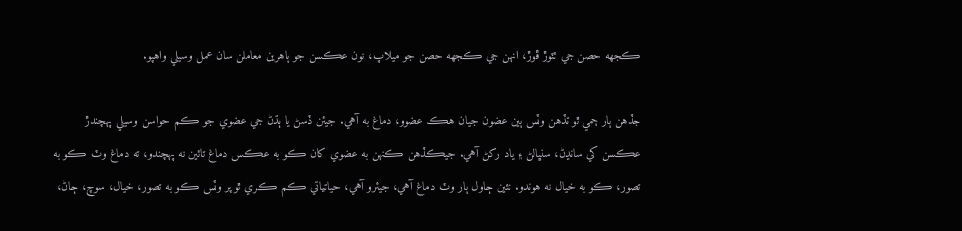ڪجهه حصن جي ٽٽوڙ ڦوڙ، انهن جي ڪجهه حصن جو ميلاپ، نون عڪسن جو ٻاهرين معاملن سان عمل وسيلي واهپو.

جڏهن ٻار ڄمي ٿو تڏهن وٽس ٻين عضون جيان هڪ عضوو، دماغ به آهي. جيئن ڏسڻ يا ٻڌڻ جي عضوي جو ڪم حواسن وسيلي پهچندڙ عڪسن کي سانڍڻ، سنڀالڻ ۽ ياد رکڻ آهي. جيڪڏهن ڪنهن به عضوي کان ڪو به عڪس دماغ تائين نه پهچندو، ته دماغ وٽ ڪو به تصور، ڪو به خيال نه هوندو. نئين ڄاول ٻار وٽ دماغ آهي، جيئرو آهي، حياتياتي ڪم ڪري ٿو پر وٽس ڪو به تصور، خيال، سوچ، ڄاڻ،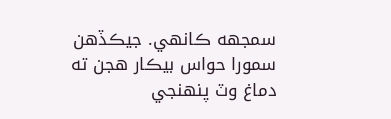سمجهه ڪانهي. جيڪڏهن سمورا حواس بيڪار هجن ته دماغ وٽ پنهنجي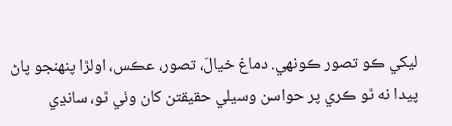ليکي ڪو تصور ڪونهي. دماغ خيالَ، تصور، عڪس، اولڙا پنهنجو پاڻ پيدا نه ٿو ڪري پر حواسن وسيلي حقيقتن کان وٺي ٿو، سانڍي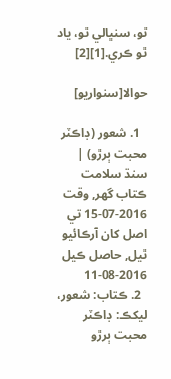ٿو، سنڀالي ٿو، ياد ٿو ڪري.[1][2]

حوالا[سنواريو]

  1. شعور (ڊاڪٽر محبت ٻرڙو) | سنڌ سلامت ڪتاب گهر, وقت 2016-07-15 تي اصل کان آرڪائيو ٿيل, حاصل ڪيل 2016-08-11
  2. ڪتاب: شعور، ليکڪ: ڊاڪٽر محبت ٻرڙو